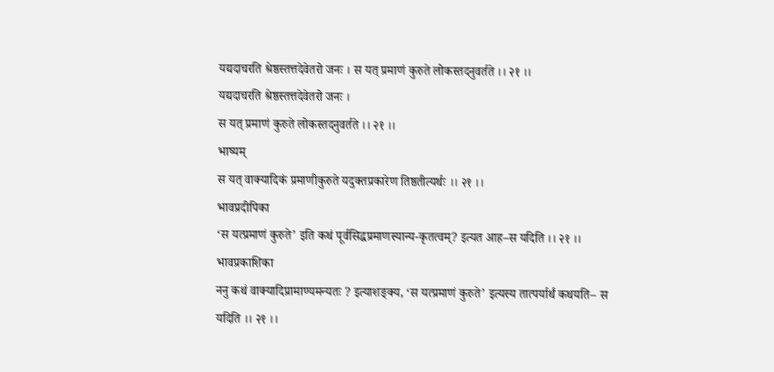यद्यदाचरति श्रेष्ठस्तत्तदेवेतरो जनः । स यत् प्रमाणं कुरुते लोकस्तदनुवर्तते ।। २१ ।।
यद्यदाचरति श्रेष्ठस्तत्तदेवेतरो जनः ।
स यत् प्रमाणं कुरुते लोकस्तदनुवर्तते ।। २१ ।।
भाष्यम्
स यत् वाक्यादिकं प्रमाणीकुरुते यदुक्तप्रकारेण तिष्ठतीत्यर्थः ।। २१ ।।
भावप्रदीपिका
‘स यत्प्रमाणं कुरुते’ इति कथं पूर्वसिद्धप्रमाणस्यान्य-कृतत्वम्? इत्यत आह–स यदिति ।। २१ ।।
भावप्रकाशिका
ननु कथं वाक्यादिप्रामाण्यमन्यतः ? इत्याशङ्क्य, ‘स यत्प्रमाणं कुरुते’ इत्यस्य तात्पर्यार्थं कथयति– स यदिति ।। २१ ।।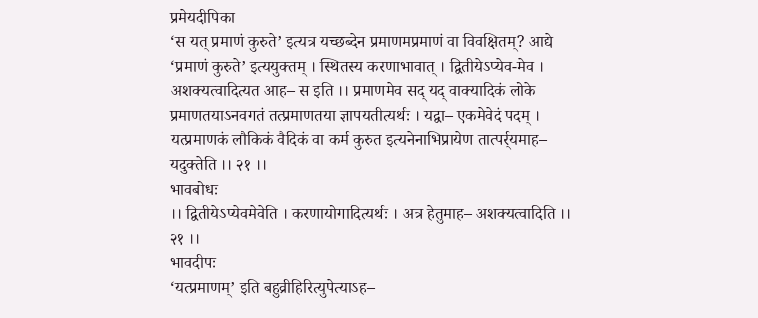प्रमेयदीपिका
‘स यत् प्रमाणं कुरुते’ इत्यत्र यच्छब्देन प्रमाणमप्रमाणं वा विवक्षितम्? आद्ये ‘प्रमाणं कुरुते’ इत्ययुक्तम् । स्थितस्य करणाभावात् । द्वितीयेऽप्येव-मेव । अशक्यत्वादित्यत आह– स इति ।। प्रमाणमेव सद् यद् वाक्यादिकं लोके प्रमाणतयाऽनवगतं तत्प्रमाणतया ज्ञापयतीत्यर्थः । यद्वा– एकमेवेदं पदम् । यत्प्रमाणकं लौकिकं वैदिकं वा कर्म कुरुत इत्यनेनाभिप्रायेण तात्पर्र्यमाह– यदुक्तेति ।। २१ ।।
भावबोधः
।। द्वितीयेऽप्येवमेवेति । करणायोगादित्यर्थः । अत्र हेतुमाह– अशक्यत्वादिति ।। २१ ।।
भावदीपः
‘यत्प्रमाणम्’ इति बहुव्रीहिरित्युपेत्याऽह–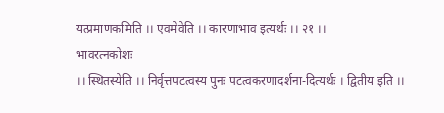यत्प्रमाणकमिति ।। एवमेवेति ।। कारणाभाव इत्यर्थः ।। २१ ।।
भावरत्नकोशः
।। स्थितस्येति ।। निर्वृत्तपटत्वस्य पुनः पटत्वकरणादर्शना-दित्यर्थः । द्वितीय इति ।।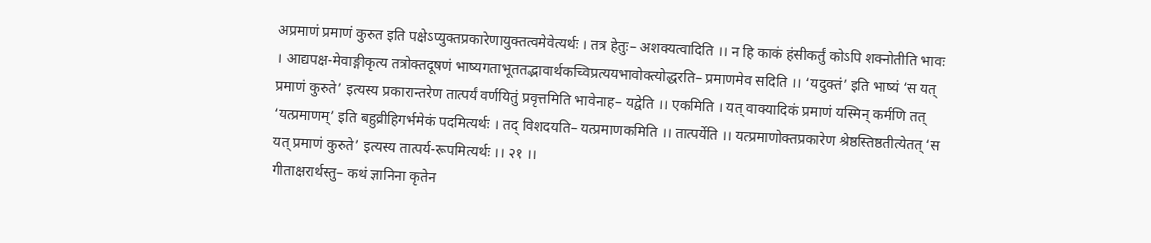अप्रमाणं प्रमाणं कुरुत इति पक्षेऽप्युक्तप्रकारेणायुक्तत्वमेवेत्यर्थः । तत्र हेतुः– अशक्यत्वादिति ।। न हि काकं हंसीकर्तुं कोऽपि शक्नोतीति भावः । आद्यपक्ष-मेवाङ्गीकृत्य तत्रोक्तदूषणं भाष्यगताभूततद्भावार्थकच्विप्रत्ययभावोक्त्योद्धरति– प्रमाणमेव सदिति ।। ‘यदुक्तं’ इति भाष्यं ‘स यत् प्रमाणं कुरुते’ इत्यस्य प्रकारान्तरेण तात्पर्यं वर्णयितुं प्रवृत्तमिति भावेनाह– यद्वेति ।। एकमिति । यत् वाक्यादिकं प्रमाणं यस्मिन् कर्मणि तत् ‘यत्प्रमाणम्’ इति बहुव्रीहिगर्भमेकं पदमित्यर्थः । तद् विशदयति– यत्प्रमाणकमिति ।। तात्पर्येति ।। यत्प्रमाणोक्तप्रकारेण श्रेष्ठस्तिष्ठतीत्येतत् ‘स यत् प्रमाणं कुरुते’ इत्यस्य तात्पर्य-रूपमित्यर्थः ।। २१ ।।
गीताक्षरार्थस्तु– कथं ज्ञानिना कृतेन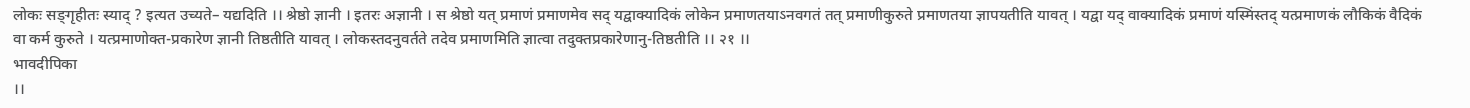लोकः सङ्गृहीतः स्याद् ? इत्यत उच्यते– यद्यदिति ।। श्रेष्ठो ज्ञानी । इतरः अज्ञानी । स श्रेष्ठो यत् प्रमाणं प्रमाणमेव सद् यद्वाक्यादिकं लोकेन प्रमाणतयाऽनवगतं तत् प्रमाणीकुरुते प्रमाणतया ज्ञापयतीति यावत् । यद्वा यद् वाक्यादिकं प्रमाणं यस्मिंस्तद् यत्प्रमाणकं लौकिकं वैदिकं वा कर्म कुरुते । यत्प्रमाणोक्त-प्रकारेण ज्ञानी तिष्ठतीति यावत् । लोकस्तदनुवर्तते तदेव प्रमाणमिति ज्ञात्वा तदुक्तप्रकारेणानु-तिष्ठतीति ।। २१ ।।
भावदीपिका
।।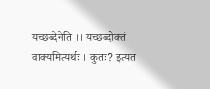यच्छब्देनेति ।। यच्छब्दोक्तं वाक्यमित्यर्थः । कुतः? इत्यत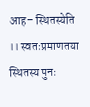आह– स्थितस्येति ।। स्वतःप्रमाणतया स्थितस्य पुनः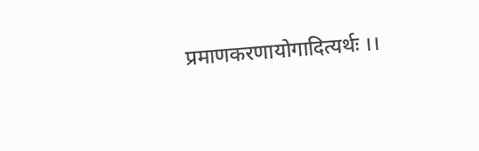प्रमाणकरणायोगादित्यर्थः ।।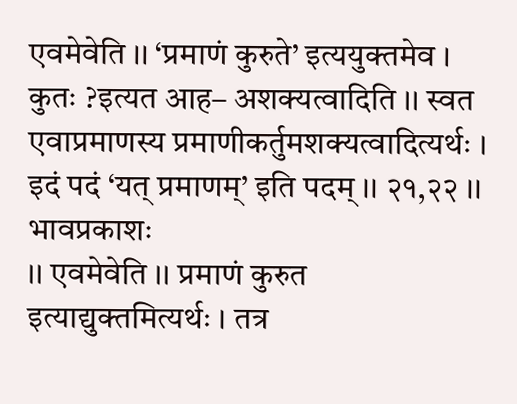एवमेवेति ।। ‘प्रमाणं कुरुते’ इत्ययुक्तमेव । कुतः ?इत्यत आह– अशक्यत्वादिति ।। स्वत एवाप्रमाणस्य प्रमाणीकर्तुमशक्यत्वादित्यर्थः । इदं पदं ‘यत् प्रमाणम्’ इति पदम् ।। २१,२२ ।।
भावप्रकाशः
।। एवमेवेति ।। प्रमाणं कुरुत इत्याद्युक्तमित्यर्थः । तत्र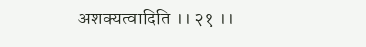अशक्यत्वादिति ।। २१ ।।